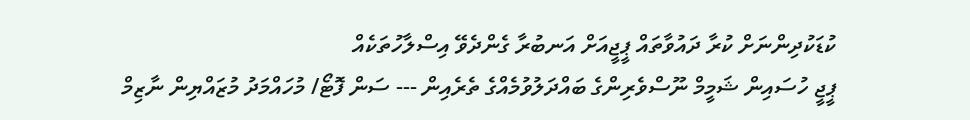ކުޑަކުދިންނަށް ކުރާ ދައުވާތައް ޕީޖީއަށް އަނބުރާ ގެންދެވޭ އިސްލާހުތަކެއް
ޕީޖީ ހުސައިން ޝަމީމް ނޫސްވެރިންގެ ބައްދަލުވުމެއްގެ ތެރެއިން --- ސަން ފޮޓޯ/ މުހައްމަދު މުޒައްޔިން ނާޒިމް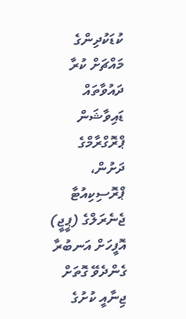ކުޑަކުދިންގެ މައްޗަށް ކުރާ ދައުވާތައް ޑައިވާޝަން ޕްރޮގްރާމްގެ ދަށުން، ޕްރޮސިކިއުޓާ ޖެނެރަލްގެ (ޕީޖީ) އޮފީހަށް އަނބުރާ ގެންދެވޭ ގޮތަށް ޖިނާއީ ކުށުގެ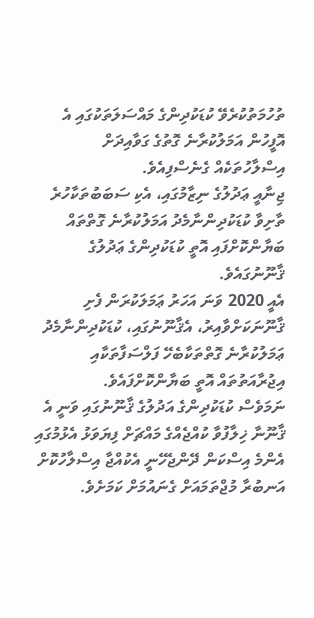ތުހުމަތުކުރެވޭ ކުޑަކުދިންގެ މައްސަލަތަކުގައި އެ އޮފީހުން އަމަލުކުރާނެ ގޮތުގެ ގަވާއިދަށް އިސްލާހުތަކެއް ގެނެސްފިއެވެ.
ޖިނާއީ ޢަދުލުގެ ނިޒާމުގައި، އެކި ސަބަބުތަކާހުރެ ތާށިވާ ކުޑަކުދިންނާމެދު އަމަލުކުރާނެ ގޮތްތައް ބަޔާންކޮށްފައި އޮތީ ކުޑަކުދިންގެ ޢަދުލުގެ ޤާނޫނުގައެވެ.
އެއީ 2020 ވަނަ އަހަރު ޢަމަލަކުރަން ފެށި ޤާނޫނަކަށްވާއިރު، އެޤާނޫނުގައި، ކުޑަކުދިންނާމެދު ޢަމަލުކުރާނެ ގޮތްތަކާބެހޭ ފަލްސަފާތަކާއި އިޖުރާއަތުތައް އޮތީ ބަޔާންކޮށްފައެވެ.
ނަމަވެސް ކުޑަކުދިންގެ އަދުލުގެ ޤާނޫނުގައި ވަނީ އެ ޤާނޫނާ ޚިލާފުވާ ކުއްޖެއްގެ މައްޗަށް ފިޔަވަޅު އެޅުމުގައި އެންމެ އިސްކަން ދޭންޖެހޭނީ އެކުއްޖާ އިސްލާހުކޮށް އަނބުރާ މުޖްތަމައަށް ގެނައުމަށް ކަމަށެވެ.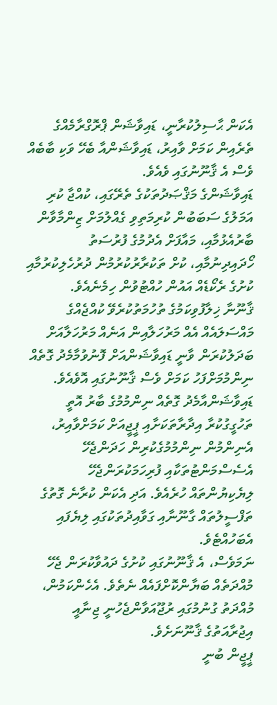އެކަން ޙާސިލުކުރާނީ، ޑައިވާޝަން ޕްރޮގްރާމެއްގެ ތެރެއިން ކަމަށް ވާއިރު، ޑައިވާޝަންއާ ބެހޭ ވަކި ބާބެއް ވެސް އެ ޤާނޫނުގައި ވެއެވެ.
ޑައިވާޝަންގެ މަޤްޞަދުތަކުގެ ތެރޭގައި، ކުއްޖާ ކުރި އަމަލުގެ ސަބަބުން ކުރިމަތިވި ގެއްލުމަށް ޒިންމާވާން ބާރުއެޅުމާއި، މައާފަށް އެދުމުގެ ފުރުސަތު ހޯދައިދިނުމާއި، ކުށް ތަކުރާރުކުރުމުން ދުރުހެލިކުރުމާއި ކުށުގެ ރެކޯޑެއް އައުން ހުއްޓުވުން ހިމެނެއެވެ.
ޤާނޫނާ ޚިލާފުވިކަމުގެ ތުހުމަތުކުރެވޭ ކުއްޖެއްގެ މައްސަލައެއް އެއް މަރުހަލާއިން އަނެއް މަރުހަލާއަށް ބަދަލުކުރަން ވާނީ ޑައިވާޝަންއަށް ފޮނުވުމާމެދު ގޮތެއް ނިންމުމަށްފަހު ކަމަށް ވެސް ޤާނޫނުގައި އޮވެއެވެ.
ޑައިވާޝަންއާމެދު ގޮތެއް ނިންމުމުގެ ބާރު އޮތީ ތަހުގީގުކުރާ އިދާރާތަކަށާއި ޕީޖީއަށް ކަމަށްވާއިރު، އެނިންމުން ނިންމުމުގެކުރިން ހަދަންޖެހޭ އެސެސްމަންޓުތަކާއި ފުރިހަމަކުރަންޖެހޭ ލިޔެކިޔުންތައް ހުރެއެވެ. އަދި އެކަން ކުރާނެ ގޮތުގެ ތަފްސީލުތައް ގާނޫނާއި ގަވާއިދުތަކުގައި ލިޔެފައި އެބަހުއްޓެވެ.
ނަމަވެސް، އެ ޤާނޫނުގައި ކުށުގެ ދައުވާކުރަން ޖެހޭ މުއްދަތެއް ބަޔާންކޮށްފައެއް ނެތެވެ. އެހެންކަމުން، މުއްދަތު ގުނުމުގައި ރުޖޫއަވާންޖެހުނީ ޖިނާއީ އިޖުރާއަތުގެ ޤާނޫނަށެވެ.
ޕީޖީން ބުނީ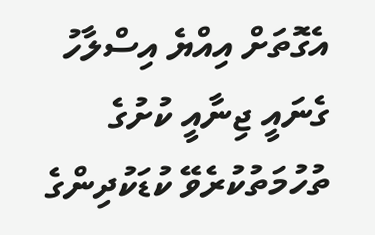އެގޮތަށް އިއްޔެ އިސްލާހު ގެނައީ ޖިނާއީ ކުށުގެ ތުހުމަތުކުރެވޭ ކުޑަކުދިންގެ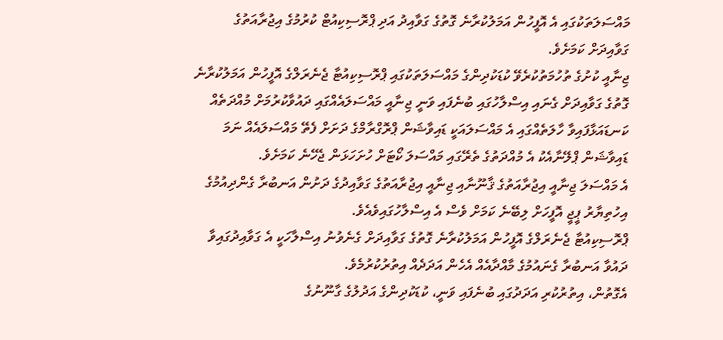މައްސަލަތަކުގައި އެ އޮފީހުން އަމަލުކުރާނެ ގޮތުގެ ގަވާއިދު އަދި ޕްރޮސިކިއުޓް ކުރުމުގެ އިޖުރާއަތުގެ ގަވާއިދަށް ކަމަށެވެ.
ޖިނާއީ ކުށުގެ ތުހުމަތުކުރެވޭ ކުޑަކުދިންގެ މައްސަލަތަކުގައި ޕްރޮސިކިއުޓާ ޖެނެރަލްގެ އޮފީހުން އަމަލުކުރާނެ ގޮތުގެ ގަވާއިދަށް ގެނައި އިސްލާހުގައި ބުނެފައި ވަނީ ޖިނާއީ މައްސަލައެއްގައި ދައުވާކުރުމަށް މުއްދަތެއް ކަނޑައަޅާފައިވާ ހާލަތެއްގައި އެ މައްސަލައަކީ ޑައިވާޝަން ޕްރޮގްރާމްގެ ދަށަށް ފެތޭ މައްސަލައެއް ނަމަ ޑައިވާޝަން ޕްލޭނާއެކު އެ މުއްދަތުގެ ތެރޭގައި މައްސަލަ ކޯޓަށް ހުށަހަޅަން ޖެހޭނެ ކަމަށެވެ.
އެ މައްސަލަ ޖިނާއީ އިޖުރާއަތުގެ ޤާނޫނާއި ޖިނާއީ އިޖުރާއަތުގެ ގަވާއިދުގެ ދަށުން އަނބުރާ ގެންދިއުމުގެ އިހުތިޔާރު ޕީޖީ އޮފީހަށް ލިބޭނެ ކަމަށް ވެސް އެ އިސްލާހުގައިވެއެވެ.
ޕްރޮސިކިއުޓާ ޖެނެރަލްގެ އޮފީހުން އަމަލުކުރާނެ ގޮތުގެ ގަވާއިދަށް ގެނެވުނު އިސްލާހަކީ އެ ގަވާއިދުގައިވާ ދައުވާ އަނބުރާ ގެނައުމުގެ މާއްދާއެއް އެހެން އަދަދެއް އިތުރުކުރުމެވެ.
އެގޮތުން، އިތުރުކުރި އަދަދުގައި ބުނެފައި ވަނީ، ކުޑަކުދިންގެ އަދުލުގެ ގާނޫނުގެ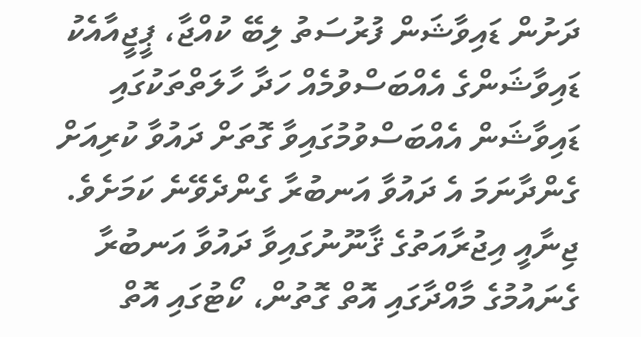ދަށުން ޑައިވާޝަން ފުރުސަތު ލިބޭ ކުއްޖާ، ޕީޖީއާއެކު ޑައިވާޝަންގެ އެއްބަސްވުމެއް ހަދާ ހާލަތްތަކުގައި ޑައިވާޝަން އެއްބަސްވުމުގައިވާ ގޮތަށް ދައުވާ ކުރިއަށް ގެންދާނަމަ އެ ދައުވާ އަނބުރާ ގެންދެވޭނެ ކަމަށެވެ.
ޖިނާއީ އިޖުރާއަތުގެ ޤާނޫނުގައިވާ ދައުވާ އަނބުރާ ގެނައުމުގެ މާއްދާގައި އޮތް ގޮތުން، ކޯޓުގައި އޮތް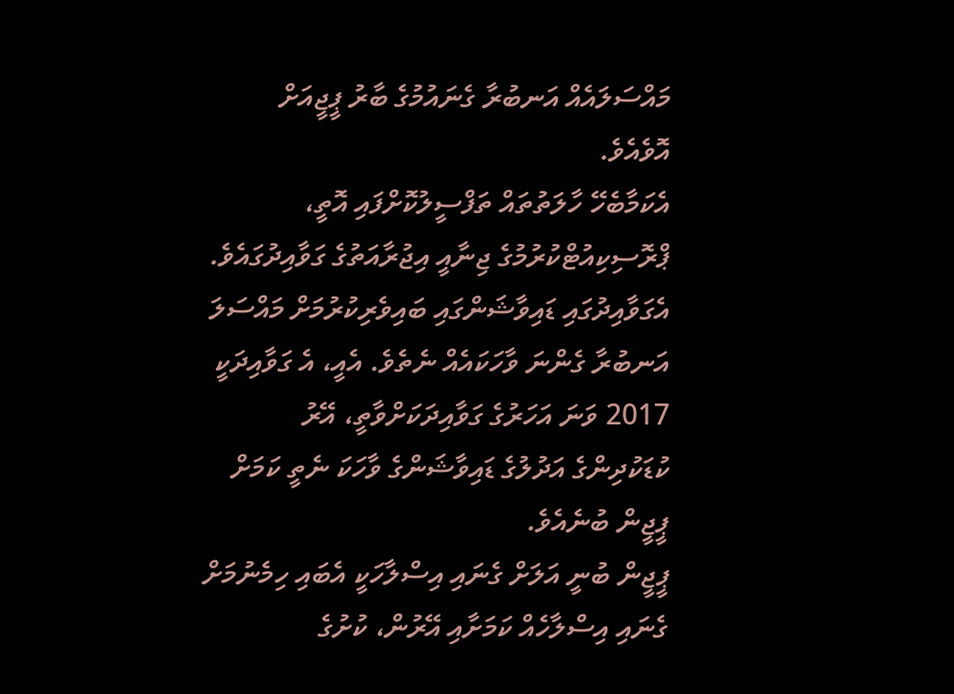މައްސަލައެއް އަނބުރާ ގެނައުމުގެ ބާރު ޕީޖީއަށް އޮވެއެވެ.
އެކަމާބެހޭ ހާލަތުތައް ތަފްސީލުކޮށްފައި އޮތީ، ޕްރޮސިކިއުޓްކުރުމުގެ ޖިނާއީ އިޖުރާއަތުގެ ގަވާއިދުގައެވެ. އެގަވާއިދުގައި ޑައިވާޝަންގައި ބައިވެރިކުރުމަށް މައްސަލަ އަނބުރާ ގެންނަ ވާހަކައެއް ނެތެވެ. އެއީ، އެ ގަވާއިދަކީ 2017 ވަނަ އަހަރުގެ ގަވާއިދަކަށްވާތީ، އޭރު ކުޑަކުދިންގެ އަދުލުގެ ޑައިވާޝަންގެ ވާހަކަ ނެތީ ކަމަށް ޕީޖީން ބުނެއެވެ.
ޕީޖީން ބުނީ އަލަށް ގެނައި އިސްލާހަކީ އެބައި ހިމެނުމަށް ގެނައި އިސްލާހެއް ކަމަށާއި އޭރުން، ކުށުގެ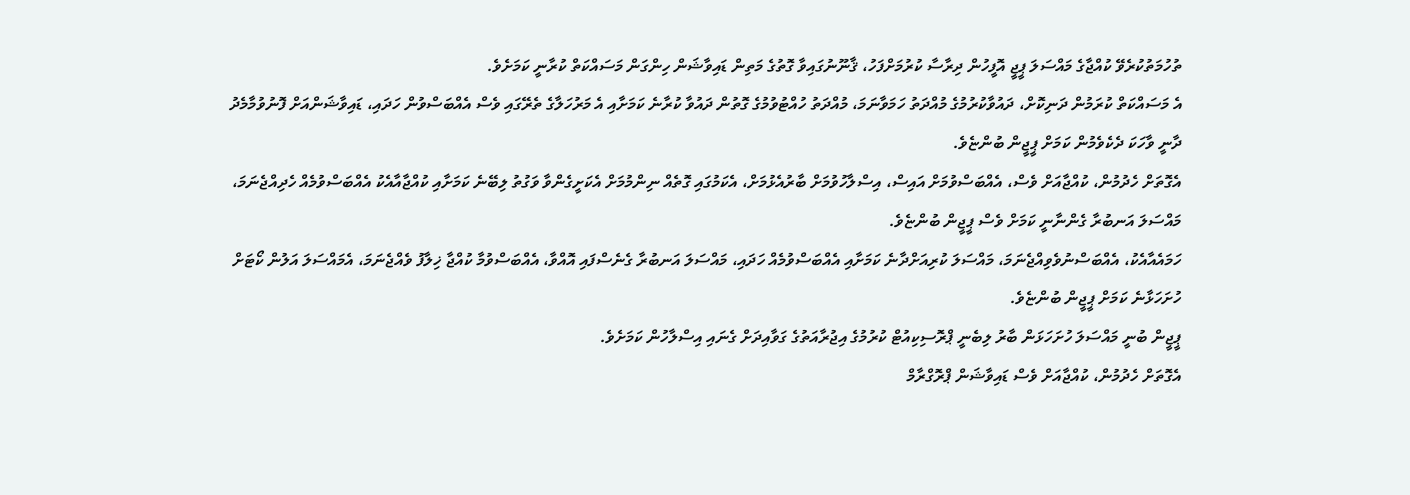ތުހުމަތުކުރެވޭ ކުއްޖާގެ މައްސަލަ ޕީޖީ އޮފީހުން ދިރާސާ ކުރުމަށްފަހު، ޤާނޫނުގައިވާ ގޮތުގެ މަތިން ޑައިވާޝަން ހިންގަން މަސައްކަތް ކުރާނީ ކަމަށެވެ.
އެ މަސައްކަތް ކުރަމުން ދަނިކޮށް، ދައުވާކުރުމުގެ މުއްދަތު ހަމަވާނަމަ، މުއްދަތު ހުއްޓުވުމުގެ ގޮތުން ދައުވާ ކުރާނެ ކަމަށާއި އެ މަރުހަލާގެ ތެރޭގައި ވެސް އެއްބަސްވުން ހަދައި، ޑައިވާޝަންއަށް ފޮނުވުމާމެދު ދާނީ ވާހަކަ ދެކެވެމުން ކަމަށް ޕީޖީން ބުންޏެވެ.
އެގޮތަށް ހެދުމުން، ކުއްޖާއަށް ވެސް، އެއްބަސްވުމަށް އައިސް، އިސްލާހުވުމަށް ބާރުއެޅުމަށް، އެކަމުގައި ގޮތެއް ނިންމުމަށް އެކަށީގެންވާ ވަގުތު ލިބޭނެ ކަމަށާއި ކުއްޖާއާއެކު އެއްބަސްވުމެއް ހެދިއްޖެނަމަ، މައްސަލަ އަނބުރާ ގެންނާނީ ކަމަށް ވެސް ޕީޖީން ބުންޏެވެ.
ހަމައެއާއެކު، އެއްބަސްނުވެވިއްޖެނަމަ، މައްސަލަ ކުރިއަށްދާނެ ކަމަށާއި އެއްބަސްވުމެއް ހަދައި، މައްސަލަ އަނބުރާ ގެނެސްފައި އޮއްވާ، އެއްބަސްވުމާ ކުއްޖާ ޚިލާފު ވެއްޖެނަމަ، އެމައްސަލަ އަލުން ކޯޓަށް ހުށަހަޅާނެ ކަމަށް ޕީޖީން ބުންޏެވެ.
ޕީޖީން ބުނީ މައްސަލަ ހުށަހަޅަން ބާރު ލިބެނީ ޕްރޮސިކިއުޓް ކުރުމުގެ އިޖުރާއަތުގެ ގަވާއިދަށް ގެނައި އިސްލާހުން ކަމަށެވެ.
އެގޮތަށް ހެދުމުން، ކުއްޖާއަށް ވެސް ޑައިވާޝަން ޕްރޮގްރާމް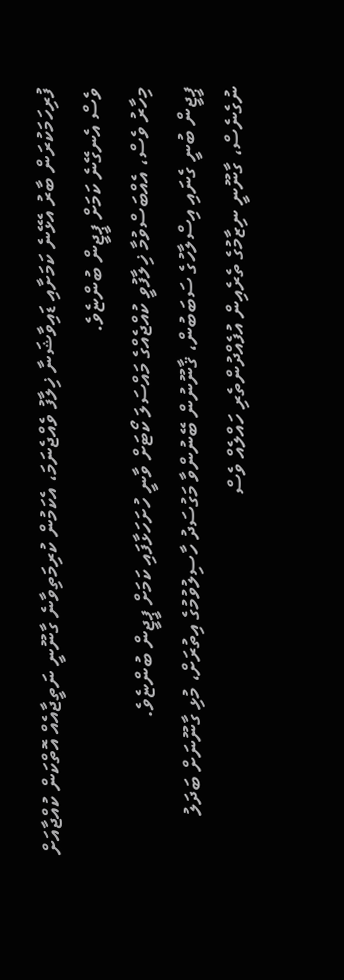ފުރިހަމަކުރަން ބާރު އެޅޭނެ ކަމަށާއި ޑައިވާޝަނާ ޚިލާފު ވެއްޖެނަމަ، އެކަމުން ކުރިމަތިވާނެ ގާނޫނީ ނަތީޖާއެއް އޮތްކަން ކުއްޖާއަށް ވެސް އެނގޭނެ ކަމަށް ޕީޖީން ބުންޏެވެ.
މިހާރު ވެސް، އެއްބަސްވުމާ ޚިލާފުވީ ކުއްޖެއްގެ މައްސަލަ ކޯޓަށް ވާނީ ހުށަހަޅާފައި ކަމަށް ޕީޖީން ބުންޏެވެ.
ޕީޖީން ބުނީ ގެނައި އިސްލާހުގެ ސަބަބުން، ޤާނޫނުން ބޭނުންވާ މަގުސަދު ހާސިލުވުމުގެ އިތުރަށް، މުޅި ގާނޫނަށް ބަދަލު ނުގެނެސް، ގާނޫނީ ނިޒާމުގެ ތެރެއިން އުފެއްދުންތެރި ހައްލެއް ވެސް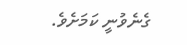ގެނެވުނީ ކަމަށެވެ.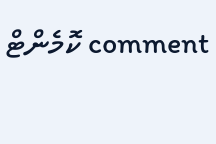comment ކޮމެންޓް